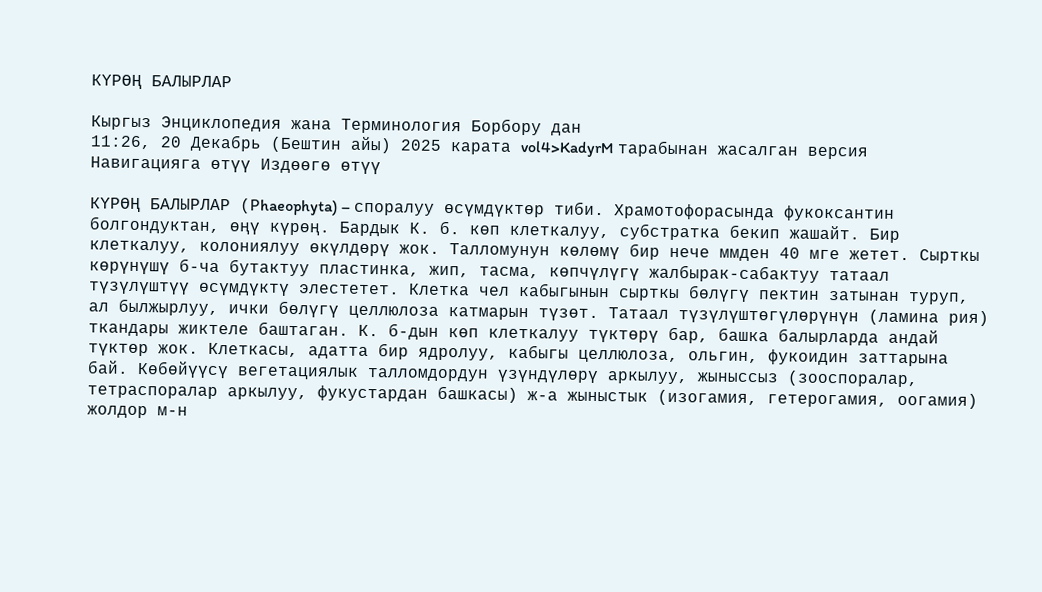КҮРӨҢ БАЛЫРЛАР

Кыргыз Энциклопедия жана Терминология Борбору дан
11:26, 20 Декабрь (Бештин айы) 2025 карата vol4>KadyrM тарабынан жасалган версия
Навигацияга өтүү Издөөгө өтүү

КҮРӨҢ БАЛЫРЛАР (Рhaeophyta) – споралуу өсүмдүктөр тиби. Храмотофорасында фукоксантин болгондуктан, өңү күрөң. Бардык К. б. көп клеткалуу, субстратка бекип жашайт. Бир клеткалуу, колониялуу өкүлдөрү жок. Талломунун көлөмү бир нече ммден 40 мге жетет. Сырткы көрүнүшү б-ча бутактуу пластинка, жип, тасма, көпчүлүгү жалбырак-сабактуу татаал түзүлүштүү өсүмдүктү элестетет. Клетка чел кабыгынын сырткы бөлүгү пектин затынан туруп, ал былжырлуу, ички бөлүгү целлюлоза катмарын түзөт. Татаал түзүлүштөгүлөрүнүн (ламина рия) ткандары жиктеле баштаган. К. б-дын көп клеткалуу түктөрү бар, башка балырларда андай түктөр жок. Клеткасы, адатта бир ядролуу, кабыгы целлюлоза, ольгин, фукоидин заттарына бай. Көбөйүүсү вегетациялык талломдордун үзүндүлөрү аркылуу, жыныссыз (зооспоралар, тетраспоралар аркылуу, фукустардан башкасы) ж-а жыныстык (изогамия, гетерогамия, оогамия) жолдор м-н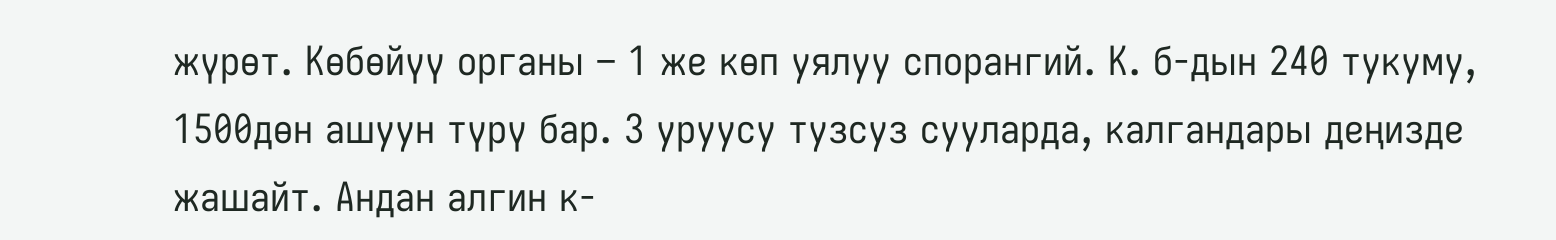жүрөт. Көбөйүү органы – 1 же көп уялуу спорангий. К. б-дын 240 тукуму, 1500дөн ашуун түрү бар. 3 уруусу тузсуз сууларда, калгандары деңизде жашайт. Андан алгин к-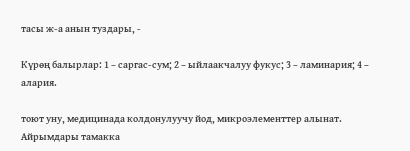тасы ж-а анын туздары, -

Күрөң балырлар: 1 – саргас-сум; 2 – ыйлаакчалуу фукус; 3 – ламинария; 4 – алария.

тоют уну, медицинада колдонулуучу йод, микроэлементтер алынат. Айрымдары тамакка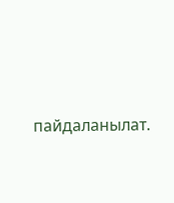пайдаланылат.